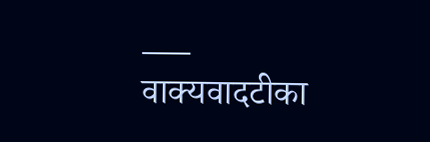___
वाक्यवादटीका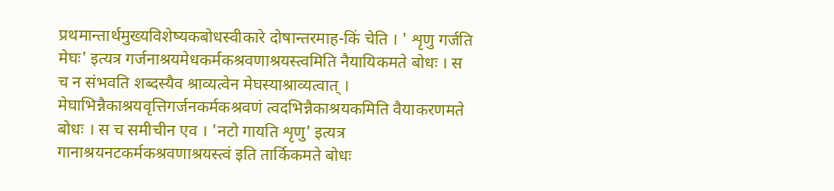प्रथमान्तार्थमुख्यविशेष्यकबोधस्वीकारे दोषान्तरमाह-किं चेति । ' शृणु गर्जति मेघः' इत्यत्र गर्जनाश्रयमेधकर्मकश्रवणाश्रयस्त्वमिति नैयायिकमते बोधः । स च न संभवति शब्दस्यैव श्राव्यत्वेन मेघस्याश्राव्यत्वात् । मेघाभिन्नैकाश्रयवृत्तिगर्जनकर्मकश्रवणं त्वदभिन्नैकाश्रयकमिति वैयाकरणमते बोधः । स च समीचीन एव । 'नटो गायति शृणु' इत्यत्र गानाश्रयनटकर्मकश्रवणाश्रयस्त्वं इति तार्किकमते बोधः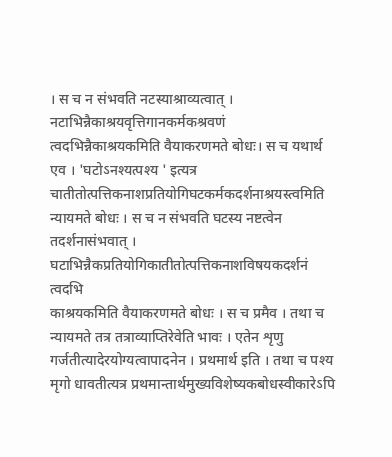। स च न संभवति नटस्याश्राव्यत्वात् । नटाभिन्नैकाश्रयवृत्तिगानकर्मकश्रवणं त्वदभिन्नैकाश्रयकमिति वैयाकरणमते बोधः। स च यथार्थ एव । 'घटोऽनश्यत्पश्य ' इत्यत्र चातीतोत्पत्तिकनाशप्रतियोगिघटकर्मकदर्शनाश्रयस्त्वमिति न्यायमते बोधः । स च न संभवति घटस्य नष्टत्वेन तदर्शनासंभवात् । घटाभिन्नैकप्रतियोगिकातीतोत्पत्तिकनाशविषयकदर्शनं त्वदभि
काश्रयकमिति वैयाकरणमते बोधः । स च प्रमैव । तथा च न्यायमते तत्र तत्राव्याप्तिरेवेति भावः । एतेन शृणु गर्जतीत्यादेरयोग्यत्वापादनेन । प्रथमार्थ इति । तथा च पश्य मृगो धावतीत्यत्र प्रथमान्तार्थमुख्यविशेष्यकबोधस्वीकारेऽपि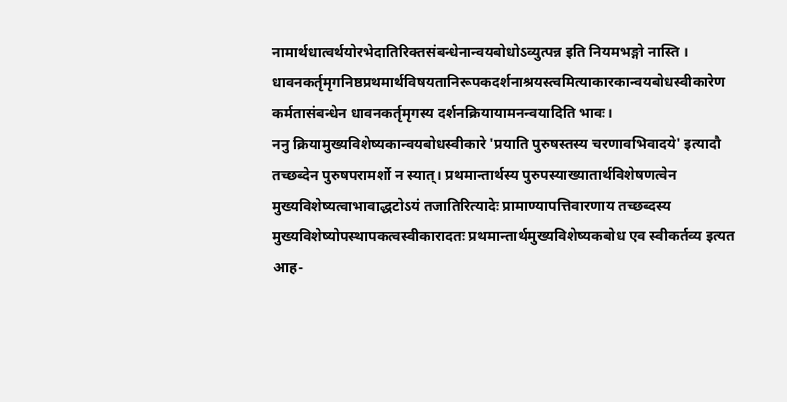नामार्थधात्वर्थयोरभेदातिरिक्तसंबन्धेनान्वयबोधोऽव्युत्पन्न इति नियमभङ्गो नास्ति । धावनकर्तृमृगनिष्ठप्रथमार्थविषयतानिरूपकदर्शनाश्रयस्त्वमित्याकारकान्वयबोधस्वीकारेण कर्मतासंबन्धेन धावनकर्तृमृगस्य दर्शनक्रियायामनन्वयादिति भावः।
ननु क्रियामुख्यविशेष्यकान्वयबोधस्वीकारे 'प्रयाति पुरुषस्तस्य चरणावभिवादये' इत्यादौ तच्छब्देन पुरुषपरामर्शो न स्यात्। प्रथमान्तार्थस्य पुरुपस्याख्यातार्थविशेषणत्वेन मुख्यविशेष्यत्वाभावाद्धटोऽयं तजातिरित्यादेः प्रामाण्यापत्तिवारणाय तच्छब्दस्य मुख्यविशेष्योपस्थापकत्वस्वीकारादतः प्रथमान्तार्थमुख्यविशेष्यकबोध एव स्वीकर्तव्य इत्यत आह-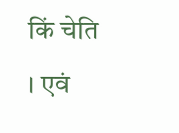किं चेति । एवं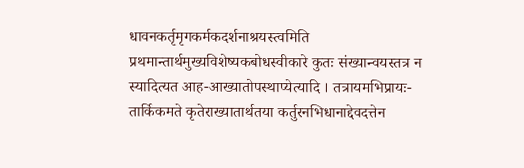धावनकर्तृमृगकर्मकदर्शनाश्रयस्त्वमिति प्रथमान्तार्थमुख्यविशेष्यकबोधस्वीकारे कुतः संख्यान्वयस्तत्र न स्यादित्यत आह-आख्यातोपस्थाप्येत्यादि । तत्रायमभिप्रायः-तार्किकमते कृतेराख्यातार्थतया कर्तुरनभिधानाद्देवदत्तेन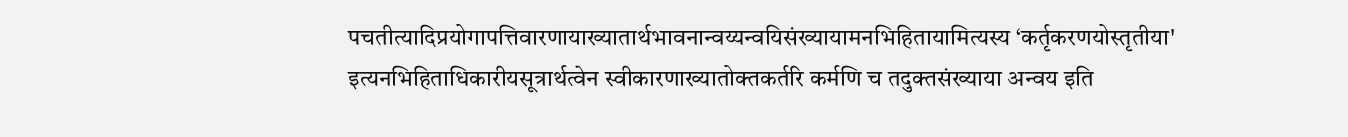पचतीत्यादिप्रयोगापत्तिवारणायाख्यातार्थभावनान्वय्यन्वयिसंख्यायामनभिहितायामित्यस्य ‘कर्तृकरणयोस्तृतीया' इत्यनभिहिताधिकारीयसूत्रार्थत्वेन स्वीकारणाख्यातोक्तकर्तरि कर्मणि च तदुक्तसंख्याया अन्वय इति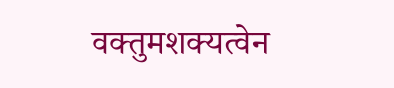वक्तुमशक्यत्वेन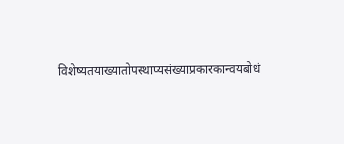विशेष्यतयाख्यातोपस्थाप्यसंख्याप्रकारकान्वयबोधं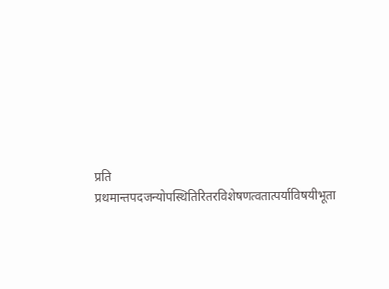प्रति प्रथमान्तपदजन्योपस्थितिरितरविशेषणत्वतात्पर्याविषयीभूता